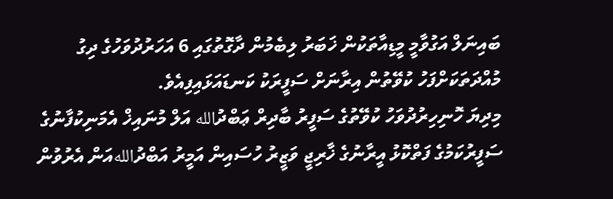ބައިނަލް އަގުވާމީ މީޑިއާތަކުން ޚަބަރު ލިބެމުން ދާގޮތުގައި 6 އަހަރުދުވަހުގެ ދިގު މުއްދަތަކަށްފަހު ކުވޭތުން އިރާނަށް ސަފީރަކު ކަނޑައަޅައިފިއެވެ.
މިދިޔަ ހޮނިހިރުދުވަހު ކުވޭތުގެ ސަފީރު ބާދިރް ޢަބްދުالله އަލް މުނައިޚް އެމަނިކުފާނުގެ ސަފީރުކަމުގެ ފަތްކޮޅު އީރާނުގެ ޚާރިޖީ ވަޒީރު ހުސައިން އަމީރު އަބްދުاللهއަން އެރުވުން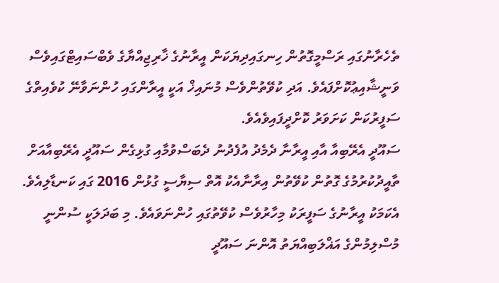ތެހެރާނުގައި ރަސްމީގޮތުން ހިނގައިދިޔަކަން އީރާނުގެ ޚާރިޖިއްޔާގެ ވެބްސައިޓްގައިވެސް ވަނީޝާއިޢުކޮށްފައެވެ. އަދި ކުވޭތުންވެސް މުނައިޚް އަކީ އީރާންގައި ހުންނަވާނޭ ކުވެއިތްގެ ސަފީރުކަން ކަށަވަރު ކޮށްދީފައިވެއެވެ.
ސައޫދީ އެރޭބިއާ އާއި އީރާނާ ދެމެދު އުފެދުނު ދެބަސްވުމާއި ގުޅިގެން ސައޫދީ އެރޭބިއާއަށް ތާއީދުކުރުމުގެ ގޮތުން ކުވޭތުން އިރާނާއެކު އޮތް ސިޔާސީ ގުޅުން 2016 ގައި ކަނޑާލިއެވެ. އެކަމަކު އީރާނުގެ ސަފީރަކު މިހާރުވެސް ކުވޭތުގައި ހުންނަވައެވެ. މި ބަދަލަކީ ސުންނީ މުސްލިމުންގެ އަޣްލަބިއްޔަތު އޮންނަ ސައޫދީ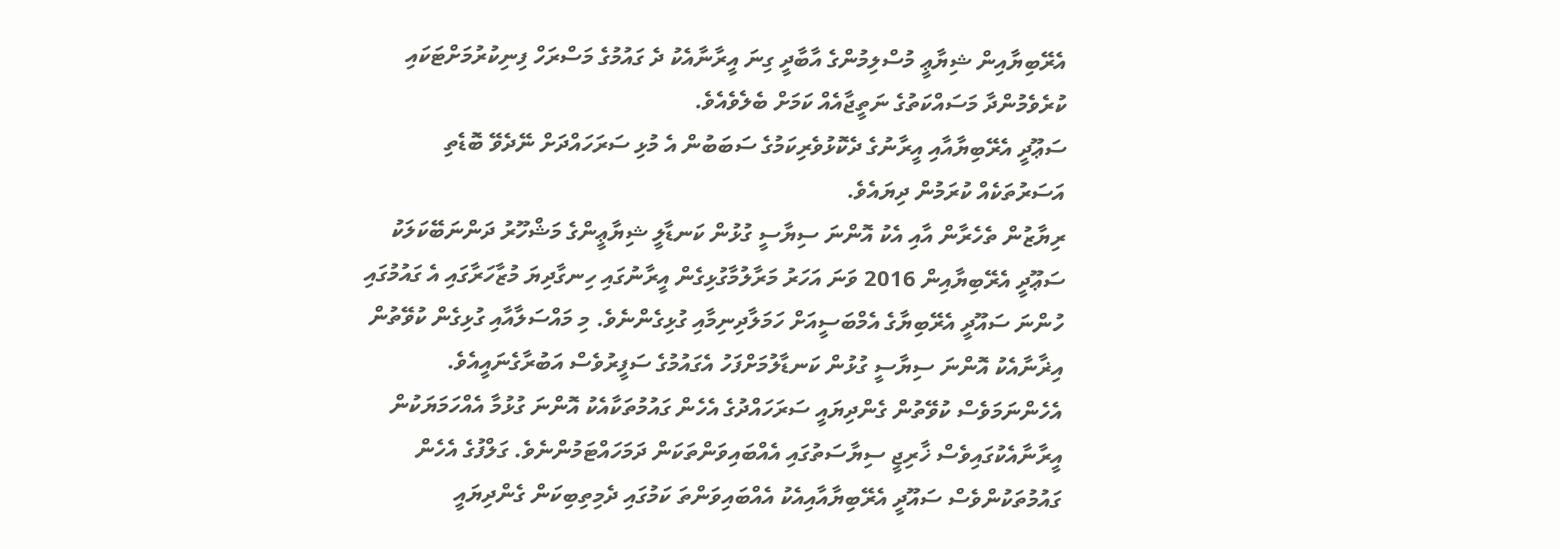އެރޭބިޔާއިން ޝިޔާޢީ މުސްލިމުންގެ އާބާދީ ގިނަ އީރާނާއެކު ދެ ގައުމުގެ މަސްރަހް ފިނިކުރުމަށްޓަކައި ކުރެވެމުންދާ މަސައްކަތުގެ ނަތީޖާއެއް ކަމަށް ބެލެވެއެވެ.
ސަޢޫދީ އެރޭބިޔާއާއި އީރާނުގެ ދެކޮޅުވެރިކަމުގެ ސަބަބުން އެ މުޅި ސަރަހައްދަށް ނޭދެވޭ ބޮޑެތި އަސަރުތަކެއް ކުރަމުން ދިޔައެވެ.
ރިޔާޒުން ތެހެރާން އާއި އެކު އޮންނަ ސިޔާސީ ގުޅުން ކަނޑާލީ ޝިޔާޢީންގެ މަޝްހޫރު ދަންނަބޭކަލަކު ސަޢޫދީ އެރޭބިޔާއިން 2016 ވަނަ އަހަރު މަރާލުމާގުޅިގެން އީރާނުގައި ހިނގާދިޔަ މުޒާހަރާގައި އެ ގައުމުގައި ހުންނަ ސައޫދީ އެރޭބިޔާގެ އެމްބަސީއަށް ހަމަލާދިނިމާއި ގުޅިގެންނެވެ. މި މައްސަލާއާއި ގުޅިގެން ކުވޭތުން އިޜާނާއެކު އޮންނަ ސިޔާސީ ގުޅުން ކަނޑާލުމަށްފަހު އެގައުމުގެ ސަފީރުވެސް އަބުރާގެނައީއެވެ.
އެހެންނަމަވެސް ކުވޭތުން ގެންދިޔައީ ސަރަހައްދުގެ އެހެން ގައުމުތަކާއެކު އޮންނަ ގުޅުމާ އެއްހަމަޔަކުން އީރާނާއެކުގައިވެސް ޚާރިޖީ ސިޔާސަތުގައި އެއްބައިވަންތަކަން ދަމަހައްޓަމުންނެވެ. ގަލްފުގެ އެހެން ގައުމުތަކުންވެސް ސައޫދީ އެރޭބިޔާއާއިއެކު އެއްބައިވަންތަ ކަމުގައި ދެމިތިބިކަން ގެންދިޔައީ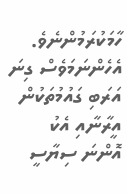ހާމަކުރަމުންނެވެ. އެހެންނަމަވެސް ގިނަ އަރަބި ގައުމުތަކުން އީރާނާއި އެކު އޮންނަ ސިޔާސީ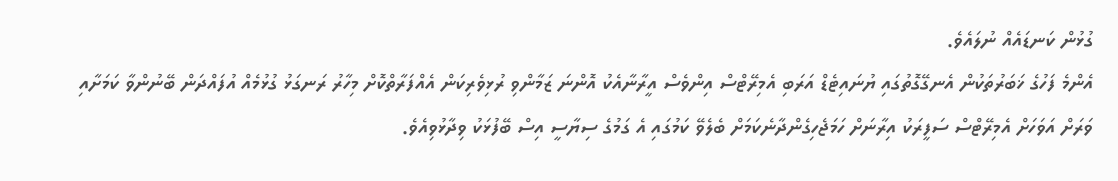ގުޅުން ކަނޑައެއް ނުލައެވެ.
އެންމެ ފަހުގެ ޚަބަރުތަކުން އެނގޭގޮތުގައި ޔުނައިޓެޑް އަރަބި އެމިރޭޓްސް އިންވެސް އީރާނާއެކު އޮންނަ ޒަމާންވި ރުޅިވެރިކަން އެއްފަރާތްކޮށް މިހާރު ރަނގަޅު ގުޅުމެއް އުފައްދަން ބޭނުންވާ ކަމަށާއި ވަރަށް އަވަހަށް އެމިރޭޓްސް ސަފީރަކު އިރާނަށް ހަމަޖެހިގެންދާނެކަމަށް ބެލެވޭ ކަމުގައި އެ ގަމުގެ ސިޔާސީ އިސް ބޭފުޅަކު ވިދާޅުވިއެވެ.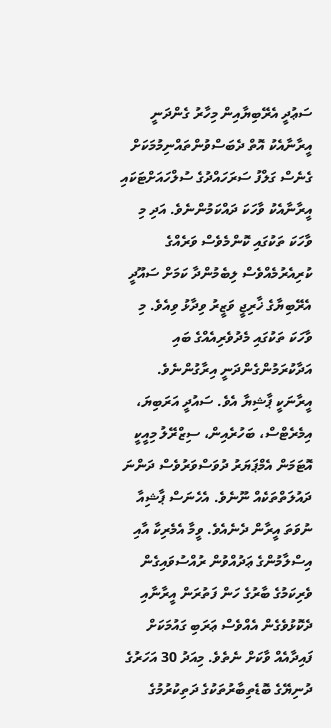ސަޢުދީ އެރޭބިޔާއިން މިހާރު ގެންދަނީ އީރާނާއެކު އޮތް ދެބަސްވުންތައްނިމުމަކަށް ގެނެސް ގަލްފު ސަރަހައްދުގެ ސުލްހައަށްޓަކައި އީރާނާއެކު ވާހަކަ ދައްކަމުންނެވެ. އަދި މި ވާހަކަ ތަކުގައި ކޮންމެވެސް ވަރެއްގެ ކުރިއެރުމެއްވެސް ލިބެމުންދާ ކަމަށް ސައޫދީ އެރޭބިޔާގެ ޚާރިޖީ ވަޒީރު ވިދާޅު ވިއެވެ. މި ވާހަކަ ތަކުގައި މެދުވެރިއެއްގެ ބައި އަދާކުރަމުންގެންދަނީ އިރާގުންނެވެ.
އީރާނަކީ ޕާޝިޔާ އެވެ. ސައުދީ އަރަބިޔަ، އިމެރެޓްސް، ބަހުރެއިން، ސިޒްރޭލު މިއީކީ އޮޓަމަން އެމްޕަޔަރު ދުވަސްވަރުވެސް ދަންނަ ދައުލަތްތަކެއް ނޫނެވެ. އެހެނަސް ޕާޝިއާ ނުވަތަ އީރާން ދެނެއެވެ. ވީމާ އެމެރިކާ އާއި އިސްލާމުންގެ ޢަދުއްވުން ރުއްސުވައިގެން ވެރިކަމުގެ ބާރުގެ ހަން ފަތުރަން އީރާނާއި ދެކޮޅުވެގެން އެއްވެސް ޢަރަބި ގައުމަކަށް ފައިދާއެއް ވާކަށް ނެތެވެ. މިއަދު 30 އަހަރުގެ ދުނިޔޭގެ ބޮޑެތިބާރުތަކުގެ ދަތިކުރުމުގެ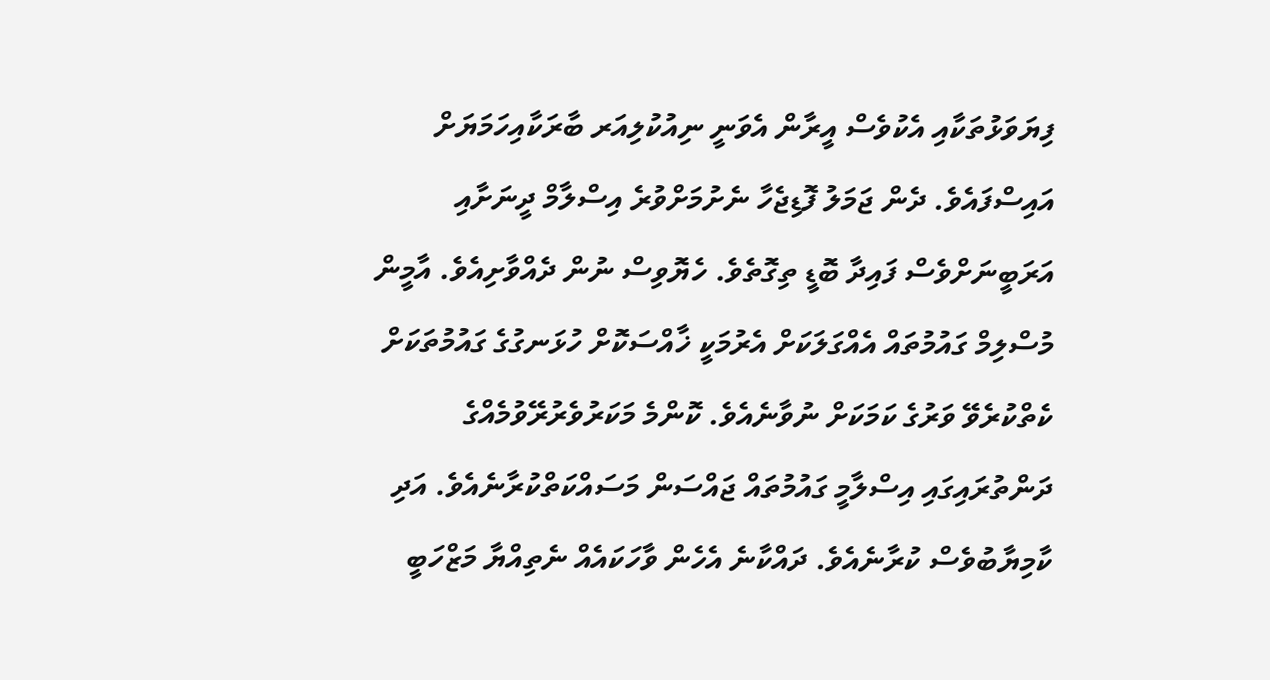ފިޔަވަޅުތަކާއި އެކުވެސް އީރާން އެވަނީ ނިއުކުލިއަރ ބާރަކާއިހަމަޔަށް އައިސްފައެވެ. ދެން ޖަމަލު ފޮޑިޖެހާ ނެށުމަށްވުރެ އިސްލާމް ދީނަށާއި އަރަބީނަށްވެސް ފައިދާ ބޮޑީ ތިގޮތެވެ. ހެޔޮވިސް ނުން ދެއްވާށިއެވެ. އާމީން
މުސްލިމް ގައުމުތައް އެއްގަލަކަށް އެރުމަކީ ޚާއްސަކޮށް ހުޅަނގުގެ ގައުމުތަކަށް ކެތްކުރެވޭ ވަރުގެ ކަމަކަށް ނުވާނެއެވެ. ކޮންމެ މަކަރުވެރުރޭވުމެއްގެ ދަންތުރައިގައި އިސްލާމީ ގައުމުތައް ޖައްސަން މަސައްކަތްކުރާނެއެވެ. އަދި ކާމިޔާބުވެސް ކުރާނެއެވެ. ދައްކާނެ އެހެން ވާހަކައެއް ނެތިއްޔާ މަޒްހަބީ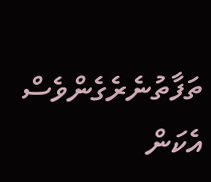ތަފާތުނެރެގެންވެސް އެކަން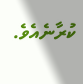ކުރާނެއެވެ.